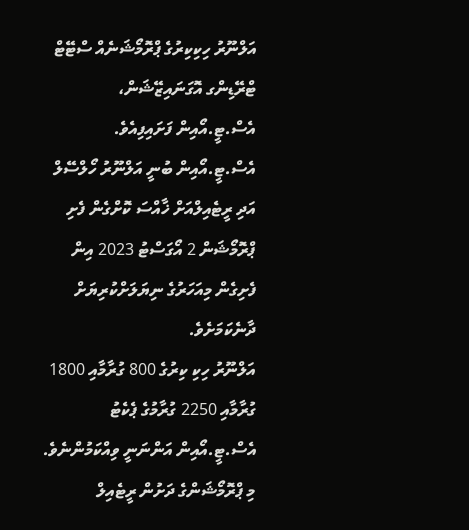އަލްނޫރު ހިކިކިރުގެ ޕްރޮމޯޝަނެއް ސްޓޭޓް ޓްރޭޑިންގ އޮގަނައިޒޭޝަން، އެސް.ޓީ.އޯއިން ފަށައިފިއެވެ. އެސް.ޓީ.އޯއިން ބުނީ އަލްނޫރު ހޯލްސޭލް އަދި ރީޓެއިލްއަށް ޚާއްސަ ކޮށްގެން ފެށި ޕްރޮމޯޝަން 2 އޯގަސްޓު 2023 އިން ފެށިގެން މިއަހަރުގެ ނިޔަލަށްކުރިޔަށް ދާނެކަމަށެވެ.
އަލްނޫރު ހިކި ކިރުގެ 800 ގުރާމާއި 1800 ގުރާމާއި 2250 ގުރާމުގެ ޕެކެޓު އެސް.ޓީ.އޯއިން އަންނަނީ ވިއްކަމުންނެވެ. މި ޕްރޮމޯޝަންގެ ދަށުން ރީޓެއިލް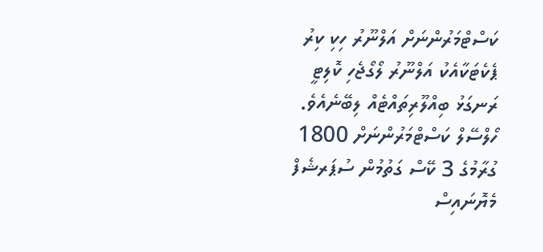ކަސްޓްމަރުންނަށް އަލްނޫރު ހިކި ކިރު ޕެކެޓަކާއެކު އަލްނޫރު ލޯގޯޖެހި ކޮލިޓީ ރަނގަޅު ބިއްލޫރިތައްޓެއް ލިބޭނެއެވެ. ހޯލްސޭލް ކަސްޓްމަރުންނަށް 1800 ގުރާމުގެ 3 ކޭސް ގަތުމުން ސުޕަރޝެފް މެޔޮނައިސް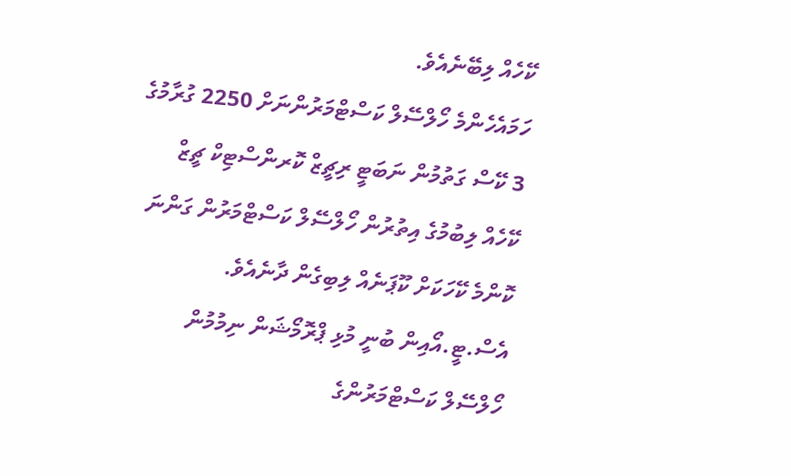ކޭހެއް ލިބޭނެއެވެ.
ހަމައެހެންމެ ހޯލްސޭލް ކަސްޓްމަރުންނަށް 2250 ގުރާމުގެ 3 ކޭސް ގަތުމުން ނަބަޓީ ރިޗީޒް ކޮރންސްޓިކް ޗީޒް ކޭހެއް ލިބުމުގެ އިތުރުން ހޯލްސޭލް ކަސްޓްމަރުން ގަންނަ ކޮންމެ ކޭހަކަށް ކޫޕަނެއް ލިބިގެން ދާނެއެވެ.
އެސް.ޓީ.އޯއިން ބުނީ މުޅި ޕްރޮމޯޝަން ނިމުމުން ހޯލްސޭލް ކަސްޓްމަރުންގެ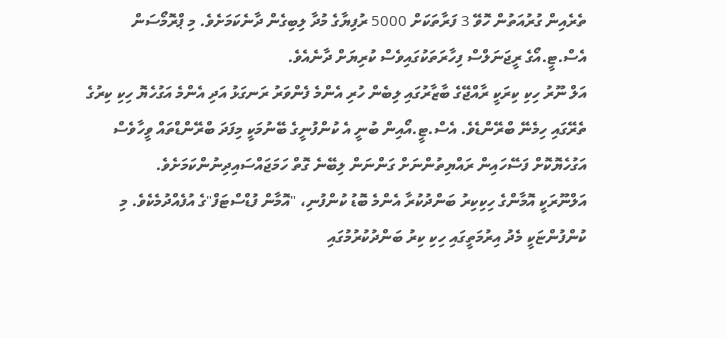ތެރެއިން ގުރުއަތުން ހޮވޭ 3 ފަރާތަކަށް 5000 ރުފިޔާގެ މުދާ ލިބިގެން ދާނެކަމަށެވެ. މި ޕްރޮމޯސަން އެސް.ޓީ.އޯގެ ރީޖަނަލްސް ފިހާރަތަކުގައިވެސް ކުރިޔަށް ދާނެއެވެ.
އަލް ނޫރު ހިކި ކިރަކީ ރާއްޖޭގެ ބާޒާރުގައި ލިބެން ހުރި އެންމެ ފެންވަރު ރަނގަޅު އަދި އެންމެ އަގުހެޔޮ ހިކި ކިރުގެ ތެރޭގައި ހިމެނޭ ބްރޭންޑެވެ. އެސް.ޓީ.އޯއިން ބުނީ އެ ކުންފުނީގެ ބޭނުމަކީ މިފަދަ ބްރޭންޑްތައް ވީހާވެސް އަގުހެޔޮކޮށް ފަސޭހައިން ރައްޔިތުންނަށް ގަންނަން ލިބޭނެ ގޮތް ހަމަޖައްސައިދިނުންކަމަށެވެ.
އަލްނޫރަކީ އޮމާންގެ ހިކިކިރު ބަންދުކުރާ އެންމެ ބޮޑު ކުންފުނި، "އޮމާން ފުޑްސްޓަފް"ގެ އުފެއްދުމެކެވެ. މި ކުންފުންޏަކީ މެދު އިރުމަތީގައި ހިކި ކިރު ބަންދުކުރުމުގައި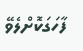ފާހަގަކޮށްލެވޭ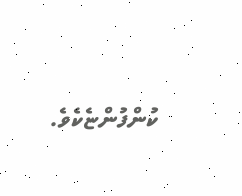ކުންފުންޏެކެވެ.